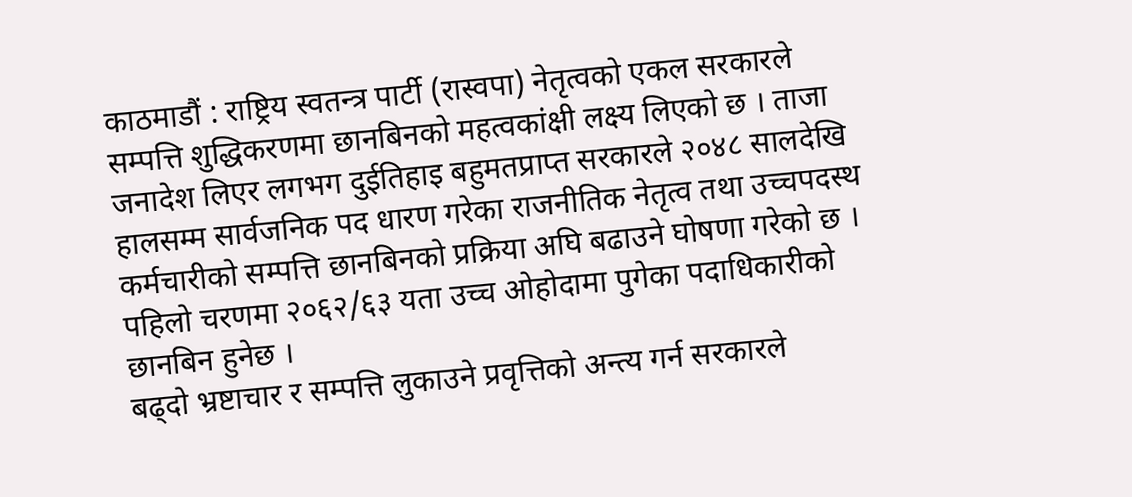काठमाडौं : राष्ट्रिय स्वतन्त्र पार्टी (रास्वपा) नेतृत्वको एकल सरकारले सम्पत्ति शुद्धिकरणमा छानबिनको महत्वकांक्षी लक्ष्य लिएको छ । ताजा जनादेश लिएर लगभग दुईतिहाइ बहुमतप्राप्त सरकारले २०४८ सालदेखि हालसम्म सार्वजनिक पद धारण गरेका राजनीतिक नेतृत्व तथा उच्चपदस्थ कर्मचारीको सम्पत्ति छानबिनको प्रक्रिया अघि बढाउने घोषणा गरेको छ । पहिलो चरणमा २०६२/६३ यता उच्च ओहोदामा पुगेका पदाधिकारीको छानबिन हुनेछ ।
बढ्दो भ्रष्टाचार र सम्पत्ति लुकाउने प्रवृत्तिको अन्त्य गर्न सरकारले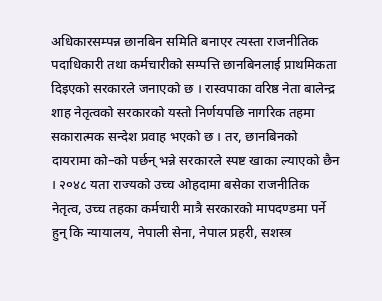अधिकारसम्पन्न छानबिन समिति बनाएर त्यस्ता राजनीतिक पदाधिकारी तथा कर्मचारीको सम्पत्ति छानबिनलाई प्राथमिकता दिइएको सरकारले जनाएको छ । रास्वपाका वरिष्ठ नेता बालेन्द्र शाह नेतृत्वको सरकारको यस्तो निर्णयपछि नागरिक तहमा सकारात्मक सन्देश प्रवाह भएको छ । तर, छानबिनको दायरामा को–को पर्छन् भन्ने सरकारले स्पष्ट खाका ल्याएको छैन । २०४८ यता राज्यको उच्च ओहदामा बसेका राजनीतिक नेतृत्व, उच्च तहका कर्मचारी मात्रै सरकारको मापदण्डमा पर्ने हुन् कि न्यायालय, नेपाली सेना, नेपाल प्रहरी, सशस्त्र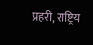प्रहरी, राष्ट्रिय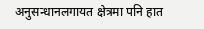अनुसन्धानलगायत क्षेत्रमा पनि हात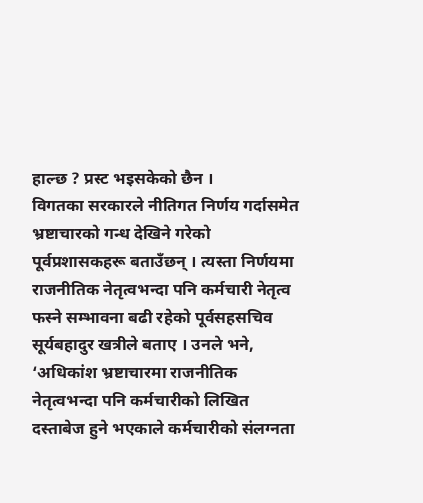हाल्छ ? प्रस्ट भइसकेको छैन ।
विगतका सरकारले नीतिगत निर्णय गर्दासमेत भ्रष्टाचारको गन्ध देखिने गरेको पूर्वप्रशासकहरू बताउँछन् । त्यस्ता निर्णयमा राजनीतिक नेतृत्वभन्दा पनि कर्मचारी नेतृत्व फस्ने सम्भावना बढी रहेको पूर्वसहसचिव सूर्यबहादुर खत्रीले बताए । उनले भने, ‘अधिकांश भ्रष्टाचारमा राजनीतिक नेतृत्वभन्दा पनि कर्मचारीको लिखित दस्ताबेज हुने भएकाले कर्मचारीको संलग्नता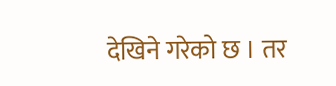देखिने गरेको छ । तर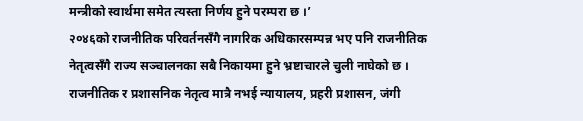मन्त्रीको स्वार्थमा समेत त्यस्ता निर्णय हुने परम्परा छ ।’
२०४६को राजनीतिक परिवर्तनसँगै नागरिक अधिकारसम्पन्न भए पनि राजनीतिक नेतृत्वसँगै राज्य सञ्चालनका सबै निकायमा हुने भ्रष्टाचारले चुली नाघेको छ । राजनीतिक र प्रशासनिक नेतृत्व मात्रै नभई न्यायालय, प्रहरी प्रशासन, जंगी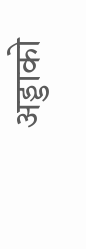अड्डाको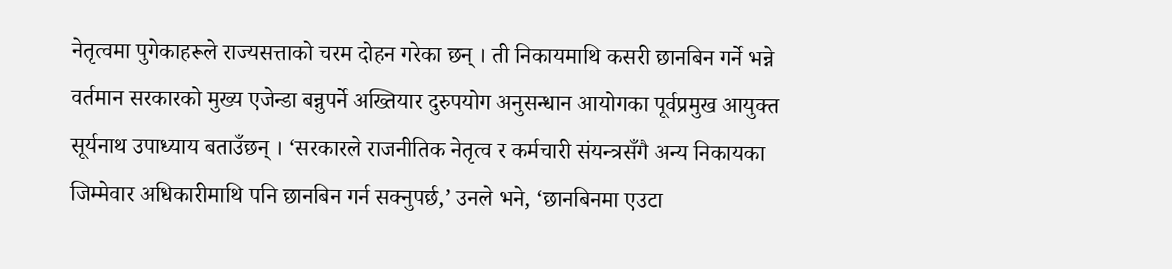नेतृत्वमा पुगेकाहरूले राज्यसत्ताको चरम दोहन गरेका छन् । ती निकायमाथि कसरी छानबिन गर्ने भन्ने वर्तमान सरकारको मुख्य एजेन्डा बन्नुपर्ने अख्तियार दुरुपयोग अनुसन्धान आयोगका पूर्वप्रमुख आयुक्त सूर्यनाथ उपाध्याय बताउँछन् । ‘सरकारले राजनीतिक नेतृत्व र कर्मचारी संयन्त्रसँगै अन्य निकायका जिम्मेवार अधिकारीमाथि पनि छानबिन गर्न सक्नुपर्छ,’ उनले भने, ‘छानबिनमा एउटा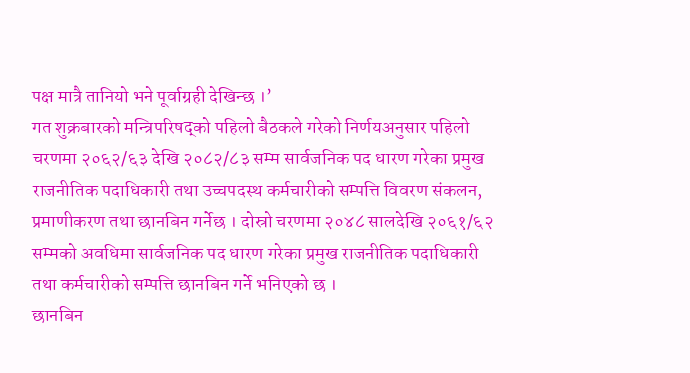पक्ष मात्रै तानियो भने पूर्वाग्रही देखिन्छ ।’
गत शुक्रबारको मन्त्रिपरिषद्को पहिलो बैठकले गरेको निर्णयअनुसार पहिलो चरणमा २०६२/६३ देखि २०८२/८३ सम्म सार्वजनिक पद धारण गरेका प्रमुख राजनीतिक पदाधिकारी तथा उच्चपदस्थ कर्मचारीको सम्पत्ति विवरण संकलन, प्रमाणीकरण तथा छानबिन गर्नेछ । दोस्रो चरणमा २०४८ सालदेखि २०६१/६२ सम्मको अवधिमा सार्वजनिक पद धारण गरेका प्रमुख राजनीतिक पदाधिकारी तथा कर्मचारीको सम्पत्ति छानबिन गर्ने भनिएको छ ।
छानबिन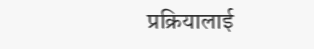प्रक्रियालाई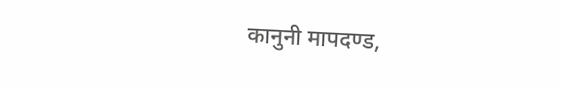कानुनी मापदण्ड,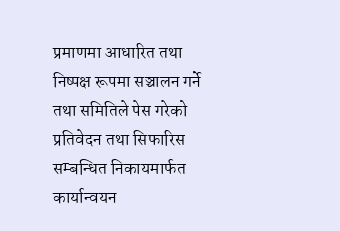प्रमाणमा आधारित तथा निष्पक्ष रूपमा सञ्चालन गर्ने तथा समितिले पेस गरेको प्रतिवेदन तथा सिफारिस सम्बन्धित निकायमार्फत कार्यान्वयन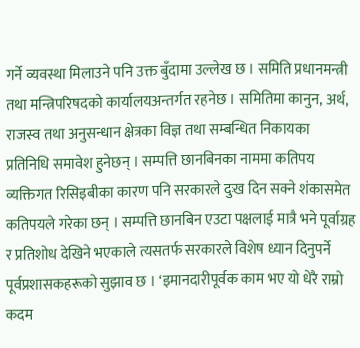गर्ने व्यवस्था मिलाउने पनि उक्त बुँदामा उल्लेख छ । समिति प्रधानमन्त्री तथा मन्त्रिपरिषदको कार्यालयअन्तर्गत रहनेछ । समितिमा कानुन, अर्थ, राजस्व तथा अनुसन्धान क्षेत्रका विज्ञ तथा सम्बन्धित निकायका प्रतिनिधि समावेश हुनेछन् । सम्पत्ति छानबिनका नाममा कतिपय व्यक्तिगत रिसिइबीका कारण पनि सरकारले दुःख दिन सक्ने शंकासमेत कतिपयले गरेका छन् । सम्पत्ति छानबिन एउटा पक्षलाई मात्रै भने पूर्वाग्रह र प्रतिशोध देखिने भएकाले त्यसतर्फ सरकारले विशेष ध्यान दिनुपर्ने पूर्वप्रशासकहरूको सुझाव छ । ‘इमानदारीपूर्वक काम भए यो धेरै राम्रो कदम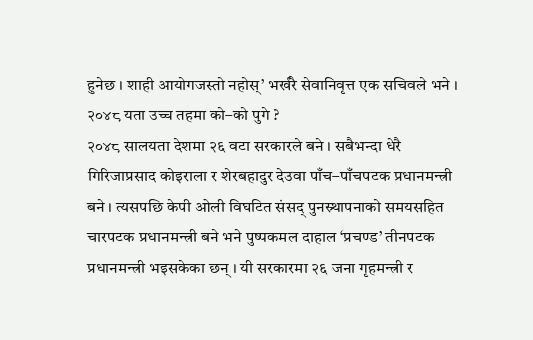हुनेछ । शाही आयोगजस्तो नहोस्’ भर्खरै सेवानिवृत्त एक सचिवले भने ।
२०४८ यता उच्च तहमा को–को पुगे ?
२०४८ सालयता देशमा २६ वटा सरकारले बने । सबैभन्दा धेरै गिरिजाप्रसाद कोइराला र शेरबहादुर देउवा पाँच–पाँचपटक प्रधानमन्त्री बने । त्यसपछि केपी ओली विघटित संसद् पुनस्र्थापनाको समयसहित चारपटक प्रधानमन्त्री बने भने पुष्पकमल दाहाल ‘प्रचण्ड’ तीनपटक प्रधानमन्त्री भइसकेका छन् । यी सरकारमा २६ जना गृहमन्त्री र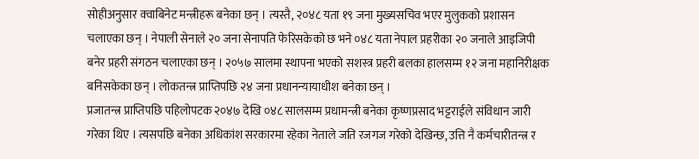सोहीअनुसार क्वाबिनेट मन्त्रीहरू बनेका छन् । त्यस्तै, २०४८ यता १९ जना मुख्यसचिव भएर मुलुकको प्रशासन चलाएका छन् । नेपाली सेनाले २० जना सेनापति फेरिसकेको छ भने ०४८ यता नेपाल प्रहरीका २० जनाले आइजिपी बनेर प्रहरी संगठन चलाएका छन् । २०५७ सालमा स्थापना भएको सशस्त्र प्रहरी बलका हालसम्म १२ जना महानिरीक्षक बनिसकेका छन् । लोकतन्त्र प्राप्तिपछि २४ जना प्रधानन्यायाधीश बनेका छन् ।
प्रजातन्त्र प्राप्तिपछि पहिलोपटक २०४७ देखि ०४८ सालसम्म प्रधामन्त्री बनेका कृष्णप्रसाद भट्टराईले संविधान जारी गरेका थिए । त्यसपछि बनेका अधिकांश सरकारमा रहेका नेताले जति रजगज गरेको देखिन्छ, उत्ति नै कर्मचारीतन्त्र र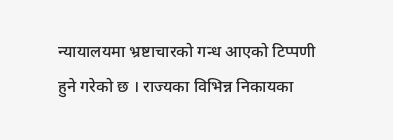न्यायालयमा भ्रष्टाचारको गन्ध आएको टिप्पणी हुने गरेको छ । राज्यका विभिन्न निकायका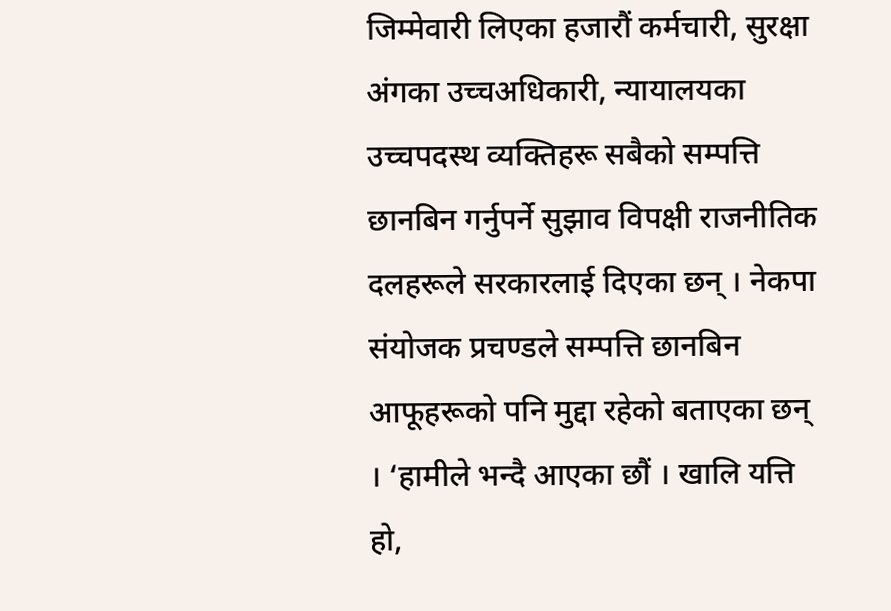जिम्मेवारी लिएका हजारौं कर्मचारी, सुरक्षा अंगका उच्चअधिकारी, न्यायालयका उच्चपदस्थ व्यक्तिहरू सबैको सम्पत्ति छानबिन गर्नुपर्ने सुझाव विपक्षी राजनीतिक दलहरूले सरकारलाई दिएका छन् । नेकपा संयोजक प्रचण्डले सम्पत्ति छानबिन आफूहरूको पनि मुद्दा रहेको बताएका छन् । ‘हामीले भन्दै आएका छौं । खालि यत्ति हो,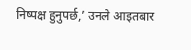निष्पक्ष हुनुपर्छ,’ उनले आइतबार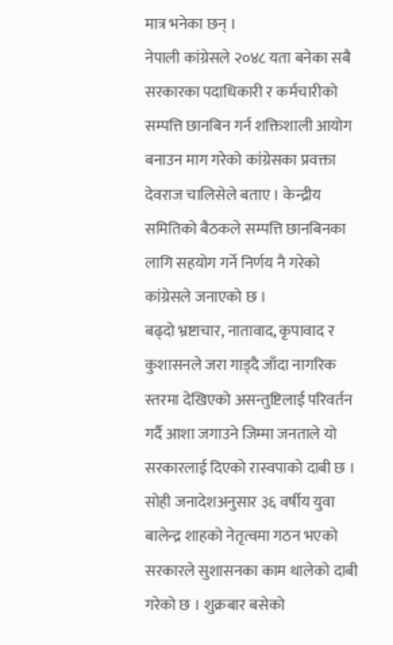मात्र भनेका छन् ।
नेपाली कांग्रेसले २०४८ यता बनेका सबै सरकारका पदाधिकारी र कर्मचारीको सम्पत्ति छानबिन गर्न शक्तिशाली आयोग बनाउन माग गरेको कांग्रेसका प्रवक्ता देवराज चालिसेले बताए । केन्द्रीय समितिको बैठकले सम्पत्ति छानबिनका लागि सहयोग गर्ने निर्णय नै गरेको कांग्रेसले जनाएको छ ।
बढ्दो भ्रष्टाचार, नातावाद, कृपावाद र कुशासनले जरा गाड्दै जाँदा नागरिक स्तरमा देखिएको असन्तुष्टिलाई परिवर्तन गर्दै आशा जगाउने जिम्मा जनताले यो सरकारलाई दिएको रास्वपाको दाबी छ । सोही जनादेशअनुसार ३६ वर्षीय युवा बालेन्द्र शाहको नेतृत्वमा गठन भएको सरकारले सुशासनका काम थालेको दाबी गरेको छ । शुक्रबार बसेको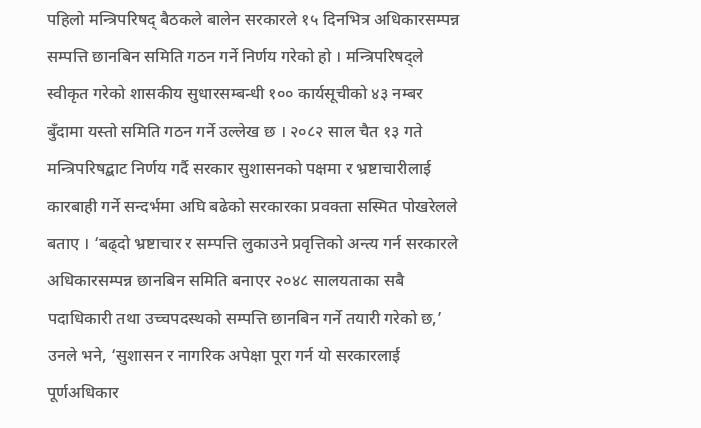पहिलो मन्त्रिपरिषद् बैठकले बालेन सरकारले १५ दिनभित्र अधिकारसम्पन्न सम्पत्ति छानबिन समिति गठन गर्ने निर्णय गरेको हो । मन्त्रिपरिषद्ले स्वीकृत गरेको शासकीय सुधारसम्बन्धी १०० कार्यसूचीको ४३ नम्बर बुँदामा यस्तो समिति गठन गर्ने उल्लेख छ । २०८२ साल चैत १३ गते मन्त्रिपरिषद्बाट निर्णय गर्दै सरकार सुशासनको पक्षमा र भ्रष्टाचारीलाई कारबाही गर्ने सन्दर्भमा अघि बढेको सरकारका प्रवक्ता सस्मित पोखरेलले बताए । ‘बढ्दो भ्रष्टाचार र सम्पत्ति लुकाउने प्रवृत्तिको अन्त्य गर्न सरकारले अधिकारसम्पन्न छानबिन समिति बनाएर २०४८ सालयताका सबै पदाधिकारी तथा उच्चपदस्थको सम्पत्ति छानबिन गर्ने तयारी गरेको छ,’ उनले भने, ‘सुशासन र नागरिक अपेक्षा पूरा गर्न यो सरकारलाई पूर्णअधिकार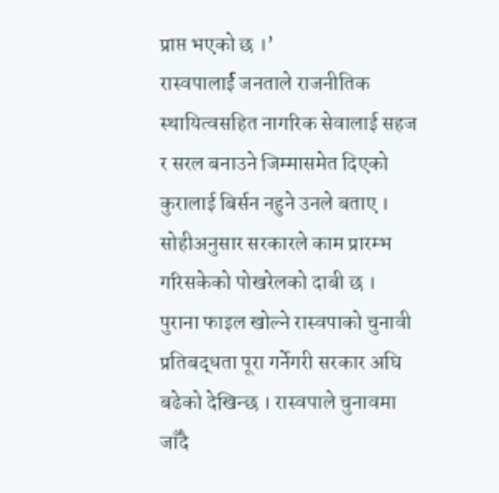प्राप्त भएको छ ।’
रास्वपालार्ई जनताले राजनीतिक स्थायित्वसहित नागरिक सेवालाई सहज र सरल बनाउने जिम्मासमेत दिएको कुरालाई बिर्सन नहुने उनले बताए । सोहीअनुसार सरकारले काम प्रारम्भ गरिसकेको पोखरेलको दाबी छ । पुराना फाइल खोल्ने रास्वपाको चुनावी प्रतिबद्धता पूरा गर्नेगरी सरकार अघि बढेको देखिन्छ । रास्वपाले चुनावमा जाँदै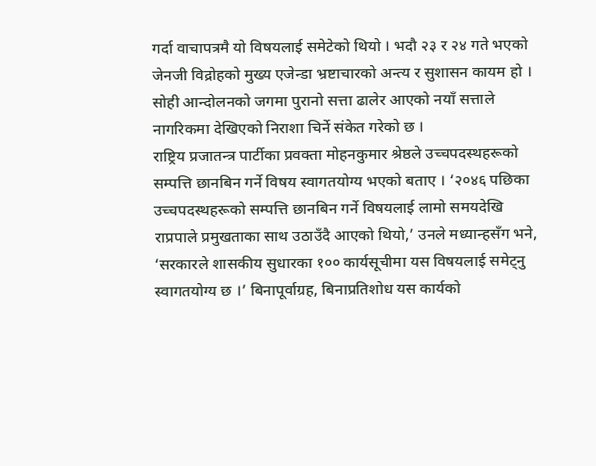गर्दा वाचापत्रमै यो विषयलाई समेटेको थियो । भदौ २३ र २४ गते भएको जेनजी विद्रोहको मुख्य एजेन्डा भ्रष्टाचारको अन्त्य र सुशासन कायम हो । सोही आन्दोलनको जगमा पुरानो सत्ता ढालेर आएको नयाँ सत्ताले नागरिकमा देखिएको निराशा चिर्ने संकेत गरेको छ ।
राष्ट्रिय प्रजातन्त्र पार्टीका प्रवक्ता मोहनकुमार श्रेष्ठले उच्चपदस्थहरूको सम्पत्ति छानबिन गर्ने विषय स्वागतयोग्य भएको बताए । ‘२०४६ पछिका उच्चपदस्थहरूको सम्पत्ति छानबिन गर्ने विषयलाई लामो समयदेखि राप्रपाले प्रमुखताका साथ उठाउँदै आएको थियो,’ उनले मध्यान्हसँग भने, ‘सरकारले शासकीय सुधारका १०० कार्यसूचीमा यस विषयलाई समेट्नु स्वागतयोग्य छ ।’ बिनापूर्वाग्रह, बिनाप्रतिशोध यस कार्यको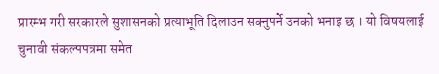प्रारम्भ गरी सरकारले सुशासनको प्रत्याभूति दिलाउन सक्नुपर्ने उनको भनाइ छ । यो विषयलाई चुनावी संकल्पपत्रमा समेत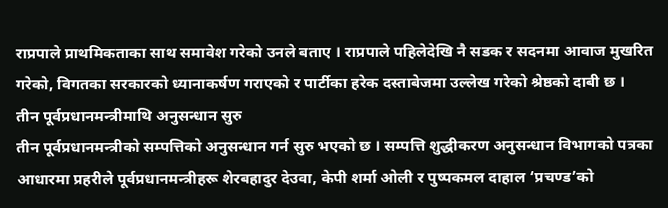राप्रपाले प्राथमिकताका साथ समावेश गरेको उनले बताए । राप्रपाले पहिलेदेखि नै सडक र सदनमा आवाज मुखरित गरेको, विगतका सरकारको ध्यानाकर्षण गराएको र पार्टीका हरेक दस्ताबेजमा उल्लेख गरेको श्रेष्ठको दाबी छ ।
तीन पूर्वप्रधानमन्त्रीमाथि अनुसन्धान सुरु
तीन पूर्वप्रधानमन्त्रीको सम्पत्तिको अनुसन्धान गर्न सुरु भएको छ । सम्पत्ति शुद्धीकरण अनुसन्धान विभागको पत्रका आधारमा प्रहरीले पूर्वप्रधानमन्त्रीहरू शेरबहादुर देउवा, केपी शर्मा ओली र पुष्पकमल दाहाल ‘प्रचण्ड’को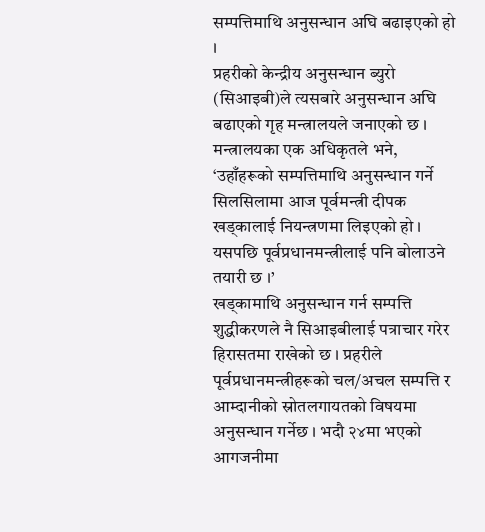सम्पत्तिमाथि अनुसन्धान अघि बढाइएको हो ।
प्रहरीको केन्द्रीय अनुसन्धान ब्युरो (सिआइबी)ले त्यसबारे अनुसन्धान अघि बढाएको गृह मन्त्रालयले जनाएको छ । मन्त्रालयका एक अधिकृतले भने, ‘उहाँहरूको सम्पत्तिमाथि अनुसन्धान गर्ने सिलसिलामा आज पूर्वमन्त्री दीपक खड्कालाई नियन्त्रणमा लिइएको हो । यसपछि पूर्वप्रधानमन्त्रीलाई पनि बोलाउने तयारी छ ।’
खड्कामाथि अनुसन्धान गर्न सम्पत्ति शुद्धीकरणले नै सिआइबीलाई पत्राचार गरेर हिरासतमा राखेको छ । प्रहरीले पूर्वप्रधानमन्त्रीहरूको चल/अचल सम्पत्ति र आम्दानीको स्रोतलगायतको विषयमा अनुसन्धान गर्नेछ । भदौ २४मा भएको आगजनीमा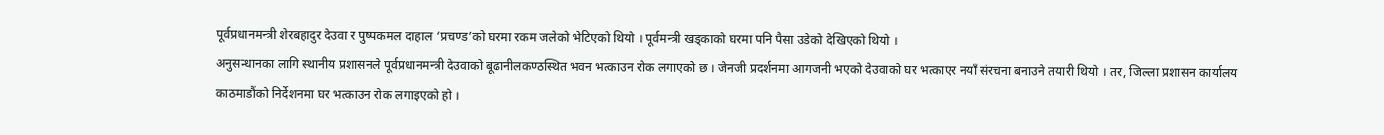पूर्वप्रधानमन्त्री शेरबहादुर देउवा र पुष्पकमल दाहाल ‘प्रचण्ड’को घरमा रकम जलेको भेटिएको थियो । पूर्वमन्त्री खड्काको घरमा पनि पैसा उडेको देखिएको थियो ।
अनुसन्धानका लागि स्थानीय प्रशासनले पूर्वप्रधानमन्त्री देउवाको बूढानीलकण्ठस्थित भवन भत्काउन रोक लगाएको छ । जेनजी प्रदर्शनमा आगजनी भएको देउवाको घर भत्काएर नयाँ संरचना बनाउने तयारी थियो । तर, जिल्ला प्रशासन कार्यालय काठमाडौंको निर्देशनमा घर भत्काउन रोक लगाइएको हो ।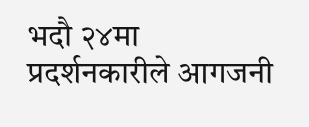भदौ २४मा प्रदर्शनकारीले आगजनी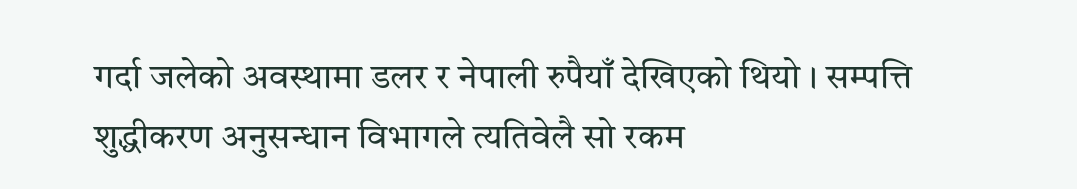गर्दा जलेको अवस्थामा डलर र नेपाली रुपैयाँ देखिएको थियो । सम्पत्ति शुद्धीकरण अनुसन्धान विभागले त्यतिवेलै सो रकम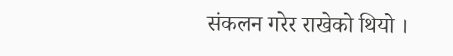संकलन गरेर राखेको थियो ।